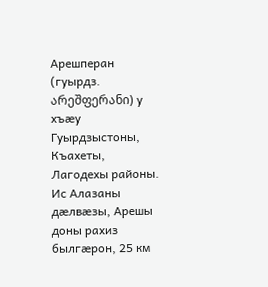Арешперан (гуырдз. არეშფერანი) у хъæу Гуырдзыстоны, Къахеты, Лагодехы районы. Ис Алазаны дæлвæзы, Арешы доны рахиз былгæрон, 25 км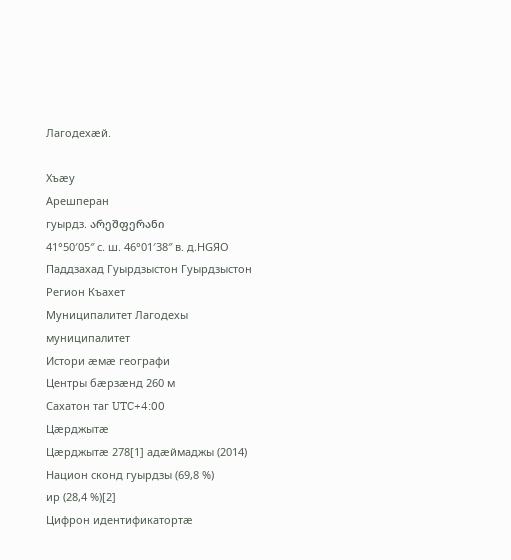Лагодехæй.

Хъæу
Арешперан
гуырдз. არეშფერანი
41°50′05″ с. ш. 46°01′38″ в. д.HGЯO
Паддзахад Гуырдзыстон Гуырдзыстон
Регион Къахет
Муниципалитет Лагодехы муниципалитет
Истори æмæ географи
Центры бæрзæнд 260 м
Сахатон таг UTC+4:00
Цæрджытæ
Цæрджытæ 278[1] адæймаджы (2014)
Национ сконд гуырдзы (69,8 %)
ир (28,4 %)[2]
Цифрон идентификатортæ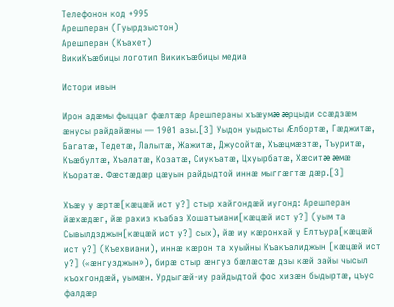Телефонон код +995
Арешперан (Гуырдзыстон)
Арешперан (Къахет)
ВикиКъæбицы логотип Викикъæбицы медиа

Истори ивын

Ирон адæмы фыццаг фæлтæр Арешпераны хъæумæ æрцыди ссæдзæм æнусы райдайæны — 1901 азы.[3] Уыдон уыдысты Æлбортæ, Гæджитæ, Багатæ, Тедетæ, Лалытæ, Жажитæ, Джусойтæ, Хъæцмæзтæ, Тъуритæ, Къæбултæ, Хъалатæ, Козатæ, Сиукъатæ, Цхуырбатæ, Хæситæ æмæ Къоратæ. Фæстæдæр цæуын райдыдтой иннæ мыггæгтæ дæр.[3]

Хъæу у æртæ[кæцæй ист у?] стыр хайгондæй иугонд: Арешперан йæхæдæг, йæ рахиз къабаз Хошатъиани[кæцæй ист у?] (уым та Сывылдзджын[кæцæй ист у?] сых), йæ иу кæронхай у Елтъура[кæцæй ист у?] (Къехвиани), иннæ кæрон та хуыйны Къакъалиджын [кæцæй ист у?] («æнгузджын»), бирæ стыр æнгуз бæлæстæ дзы кæй зайы чысыл къохгондæй, уымæн. Урдыгæй-иу райдыдтой фос хизæн быдыртæ, цъус фалдæр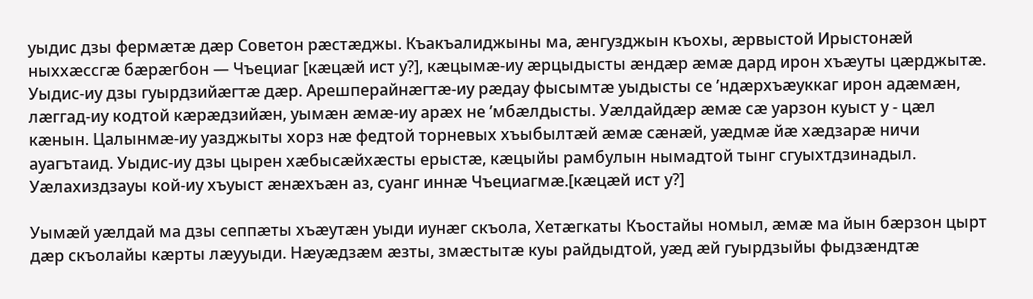уыдис дзы фермæтæ дæр Советон рæстæджы. Къакъалиджыны ма, æнгузджын къохы, æрвыстой Ирыстонæй ныххæссгæ бæрæгбон — Чъециаг [кæцæй ист у?], кæцымæ-иу æрцыдысты æндæр æмæ дард ирон хъæуты цæрджытæ. Уыдис-иу дзы гуырдзийæгтæ дæр. Арешперайнæгтæ-иу рæдау фысымтæ уыдысты се ’ндæрхъæуккаг ирон адæмæн, лæггад-иу кодтой кæрæдзийæн, уымæн æмæ-иу арæх не ’мбæлдысты. Уæлдайдæр æмæ сæ уарзон куыст у - цæл кæнын. Цалынмæ-иу уазджыты хорз нæ федтой торневых хъыбылтæй æмæ сæнæй, уæдмæ йæ хæдзарæ ничи ауагътаид. Уыдис-иу дзы цырен хæбысæйхæсты ерыстæ, кæцыйы рамбулын нымадтой тынг сгуыхтдзинадыл. Уæлахиздзауы кой-иу хъуыст æнæхъæн аз, суанг иннæ Чъециагмæ.[кæцæй ист у?]

Уымæй уæлдай ма дзы сеппæты хъæутæн уыди иунæг скъола, Хетæгкаты Къостайы номыл, æмæ ма йын бæрзон цырт дæр скъолайы кæрты лæууыди. Нæуæдзæм æзты, змæстытæ куы райдыдтой, уæд æй гуырдзыйы фыдзæндтæ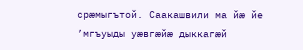срæмыгътой. Саакашвили ма йæ йе ’мгъуыды уæвгæйæ дыккагæй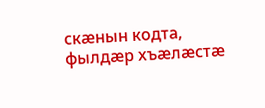скæнын кодта, фылдæр хъæлæстæ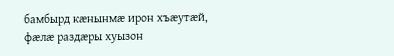бамбырд кæнынмæ ирон хъæутæй, фæлæ раздæры хуызон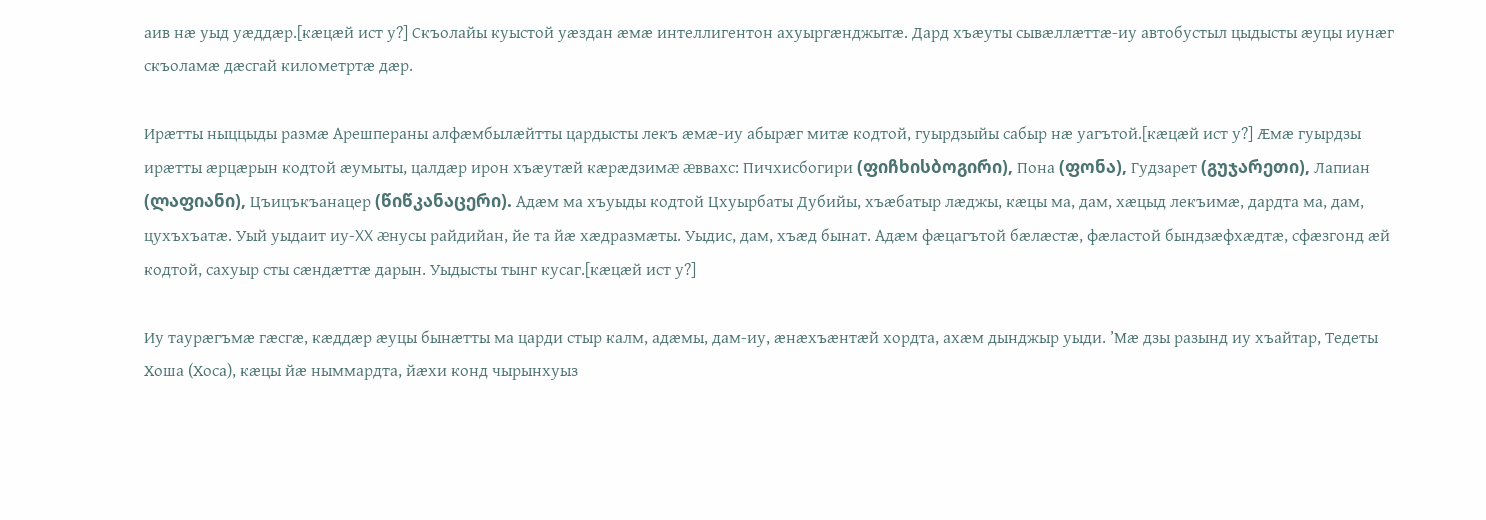аив нæ уыд уæддæр.[кæцæй ист у?] Скъолайы куыстой уæздан æмæ интеллигентон ахуыргæнджытæ. Дард хъæуты сывæллæттæ-иу автобустыл цыдысты æуцы иунæг скъоламæ дæсгай километртæ дæр.

Ирæтты ныццыды размæ Арешпераны алфæмбылæйтты цардысты лекъ æмæ-иу абырæг митæ кодтой, гуырдзыйы сабыр нæ уагътой.[кæцæй ист у?] Æмæ гуырдзы ирæтты æрцæрын кодтой æумыты, цалдæр ирон хъæутæй кæрæдзимæ æввахс: Пичхисбогири (ფიჩხისბოგირი), Пона (ფონა), Гудзарет (გუჯარეთი), Лапиан (ლაფიანი), Цъицъкъанацер (წიწკანაცერი). Адæм ма хъуыды кодтой Цхуырбаты Дубийы, хъæбатыр лæджы, кæцы ма, дам, хæцыд лекъимæ, дардта ма, дам, цухъхъатæ. Уый уыдаит иу-XX æнусы райдийан, йе та йæ хæдразмæты. Уыдис, дам, хъæд бынат. Адæм фæцагътой бæлæстæ, фæластой бындзæфхæдтæ, сфæзгонд æй кодтой, сахуыр сты сæндæттæ дарын. Уыдысты тынг кусаг.[кæцæй ист у?]

Иу таурæгъмæ гæсгæ, кæддæр æуцы бынæтты ма царди стыр калм, адæмы, дам-иу, æнæхъæнтæй хордта, ахæм дынджыр уыди. ’Мæ дзы разынд иу хъайтар, Тедеты Хоша (Хоса), кæцы йæ ныммардта, йæхи конд чырынхуыз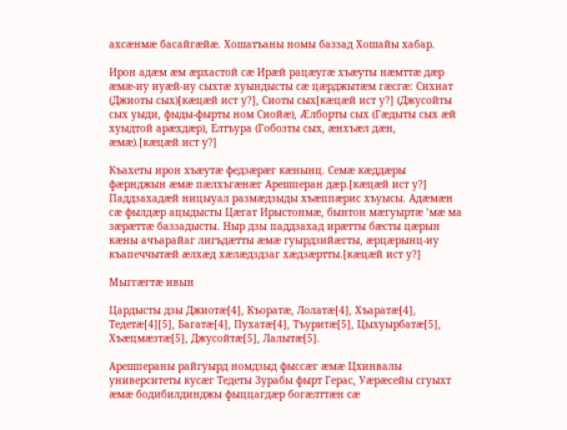ахсæнмæ басайгæйæ. Хошатъаны номы баззад Хошайы хабар.

Ирон адæм æм æрхастой сæ Ирæй рацæугæ хъæуты нæмттæ дæр æмæ-иу иуæй-иу сыхтæ хуындысты сæ цæрджытæм гæсгæ: Сихиат (Джиоты сых)[кæцæй ист у?], Сиоты сых[кæцæй ист у?] (Джусойты сых уыди, фыды-фырты ном Сиойæ), Æлборты сых (Гæдыты сых æй хуыдтой арæхдæр), Елтъура (Гобозты сых, æнхъæл дæн, æмæ).[кæцæй ист у?]

Къахеты ирон хъæутæ федзæрæг кæнынц. Семæ кæддæры фæрнджын æмæ пæлхъгæнæг Арешперан дæр.[кæцæй ист у?] Паддзахадæй ницыуал размæдзыды хъæппæрис хъуысы. Адæмæн сæ фылдæр ацыдысты Цæгат Ирыстонмæ, бынтон мæгуыртæ ’мæ ма зæрæттæ баззадысты. Ныр дзы паддзахад ирæтты бæсты цæрын кæны ачъарайаг лигъдæтты æмæ гуырдзийæгты, æрцæрынц-иу къапеччытæй æлхæд хæлæдздзаг хæдзæртты.[кæцæй ист у?]

Мыггæгтæ ивын

Цардысты дзы Джиотæ[4], Къоратæ, Лолатæ[4], Хъаратæ[4], Тедетæ[4][5], Багатæ[4], Пухатæ[4], Тъуритæ[5], Цыхуырбатæ[5], Хъæцмæзтæ[5], Джусойтæ[5], Лалытæ[5].

Арешпераны райгуырд номдзыд фыссæг æмæ Цхинвалы университеты кусæг Тедеты Зурабы фырт Герас, Уæрæсейы сгуыхт æмæ бодибилдинджы фыццагдæр богæлттæн сæ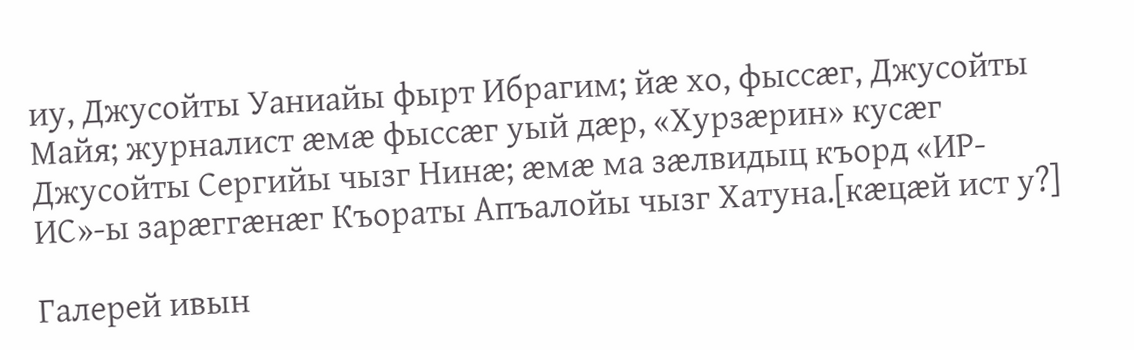иу, Джусойты Уаниайы фырт Ибрагим; йæ хо, фыссæг, Джусойты Майя; журналист æмæ фыссæг уый дæр, «Хурзæрин» кусæг Джусойты Сергийы чызг Нинæ; æмæ ма зæлвидыц къорд «ИР-ИС»-ы зарæггæнæг Къораты Апъалойы чызг Хатуна.[кæцæй ист у?]

Галерей ивын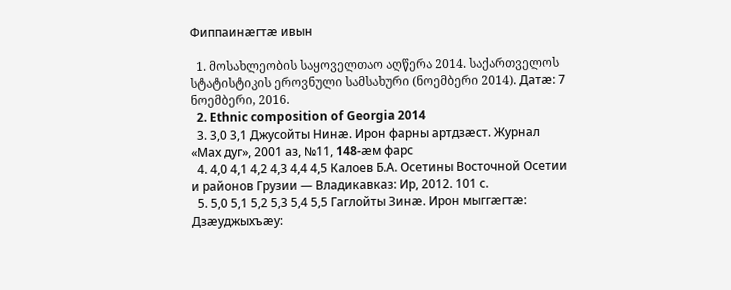Фиппаинæгтæ ивын

  1. მოსახლეობის საყოველთაო აღწერა 2014. საქართველოს სტატისტიკის ეროვნული სამსახური (ნოემბერი 2014). Датæ: 7 ნოემბერი, 2016.
  2. Ethnic composition of Georgia 2014
  3. 3,0 3,1 Джусойты Нинæ. Ирон фарны артдзæст. Журнал «Мах дуг», 2001 аз, №11, 148-æм фарс
  4. 4,0 4,1 4,2 4,3 4,4 4,5 Калоев Б.А. Осетины Восточной Осетии и районов Грузии — Владикавказ: Ир, 2012. 101 с.
  5. 5,0 5,1 5,2 5,3 5,4 5,5 Гаглойты Зинæ. Ирон мыггæгтæ: Дзæуджыхъæу: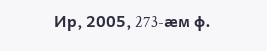Ир, 2005, 273-æм ф.